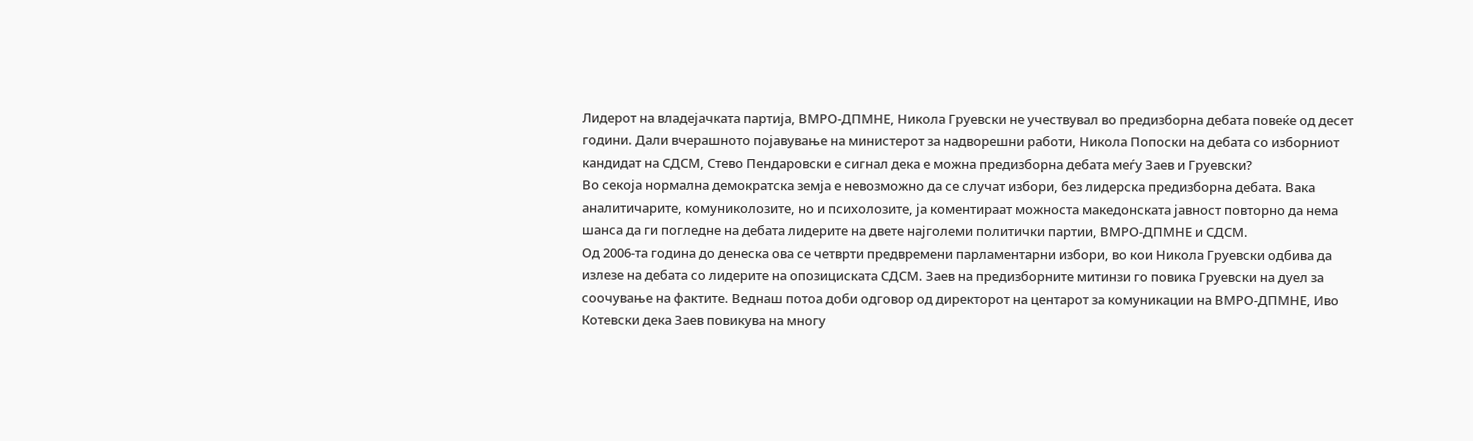Лидерот на владејачката партија, ВМРО-ДПМНЕ, Никола Груевски не учествувал во предизборна дебата повеќе од десет години. Дали вчерашното појавување на министерот за надворешни работи, Никола Попоски на дебата со изборниот кандидат на СДСМ, Стево Пендаровски е сигнал дека е можна предизборна дебата меѓу Заев и Груевски?
Во секоја нормална демократска земја е невозможно да се случат избори, без лидерска предизборна дебата. Вака аналитичарите, комуниколозите, но и психолозите, ја коментираат можноста македонската јавност повторно да нема шанса да ги погледне на дебата лидерите на двете најголеми политички партии, ВМРО-ДПМНЕ и СДСМ.
Од 2006-та година до денеска ова се четврти предвремени парламентарни избори, во кои Никола Груевски одбива да излезе на дебата со лидерите на опозициската СДСМ. Заев на предизборните митинзи го повика Груевски на дуел за соочување на фактите. Веднаш потоа доби одговор од директорот на центарот за комуникации на ВМРО-ДПМНЕ, Иво Котевски дека Заев повикува на многу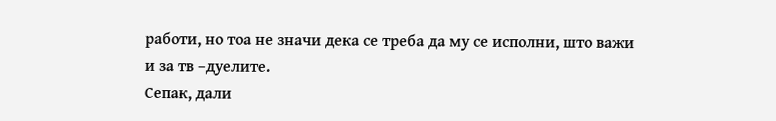работи, но тоа не значи дека се треба да му се исполни, што важи и за тв –дуелите.
Сепак, дали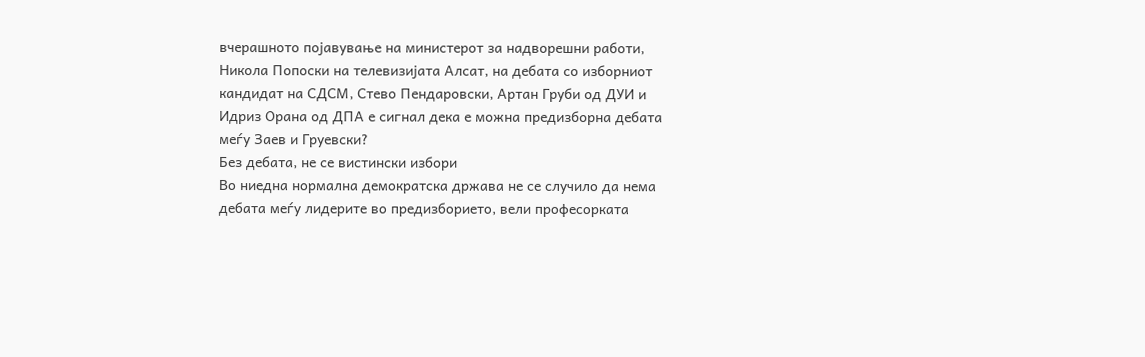вчерашното појавување на министерот за надворешни работи, Никола Попоски на телевизијата Алсат, на дебата со изборниот кандидат на СДСМ, Стево Пендаровски, Артан Груби од ДУИ и Идриз Орана од ДПА е сигнал дека е можна предизборна дебата меѓу Заев и Груевски?
Без дебата, не се вистински избори
Во ниедна нормална демократска држава не се случило да нема дебата меѓу лидерите во предизборието, вели професорката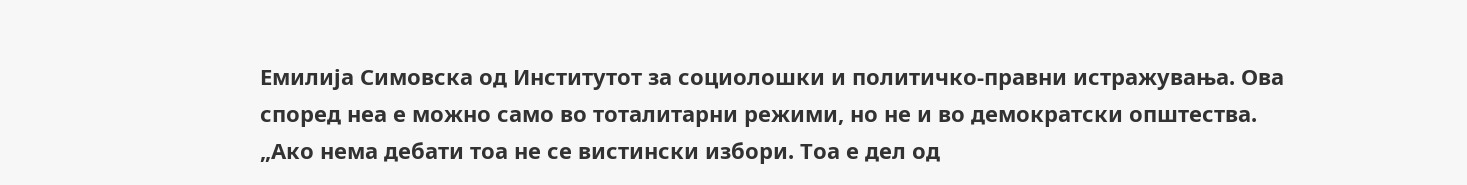Емилија Симовска од Институтот за социолошки и политичко-правни истражувања. Ова според неа е можно само во тоталитарни режими, но не и во демократски општества.
„Ако нема дебати тоа не се вистински избори. Тоа е дел од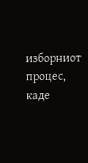изборниот процес, каде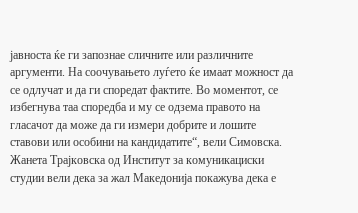јавноста ќе ги запознае сличните или различните аргументи. На соочувањето луѓето ќе имаат можност да се одлучат и да ги споредат фактите. Во моментот, се избегнува таа споредба и му се одзема правото на гласачот да може да ги измери добрите и лошите ставови или особини на кандидатите“, вели Симовска.
Жанета Трајковска од Институт за комуникациски студии вели дека за жал Македонија покажува дека е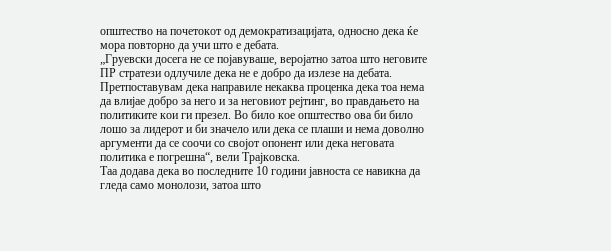општество на почетокот од демократизацијата, односно дека ќе мора повторно да учи што е дебата.
„Груевски досега не се појавуваше, веројатно затоа што неговите ПР стратези одлучиле дека не е добро да излезе на дебата. Претпоставувам дека направиле некаква проценка дека тоа нема да влијае добро за него и за неговиот рејтинг, во правдањето на политиките кои ги презел. Во било кое општество ова би било лошо за лидерот и би значело или дека се плаши и нема доволно аргументи да се соочи со својот опонент или дека неговата политика е погрешна“, вели Трајковска.
Таа додава дека во последните 10 години јавноста се навикна да гледа само монолози, затоа што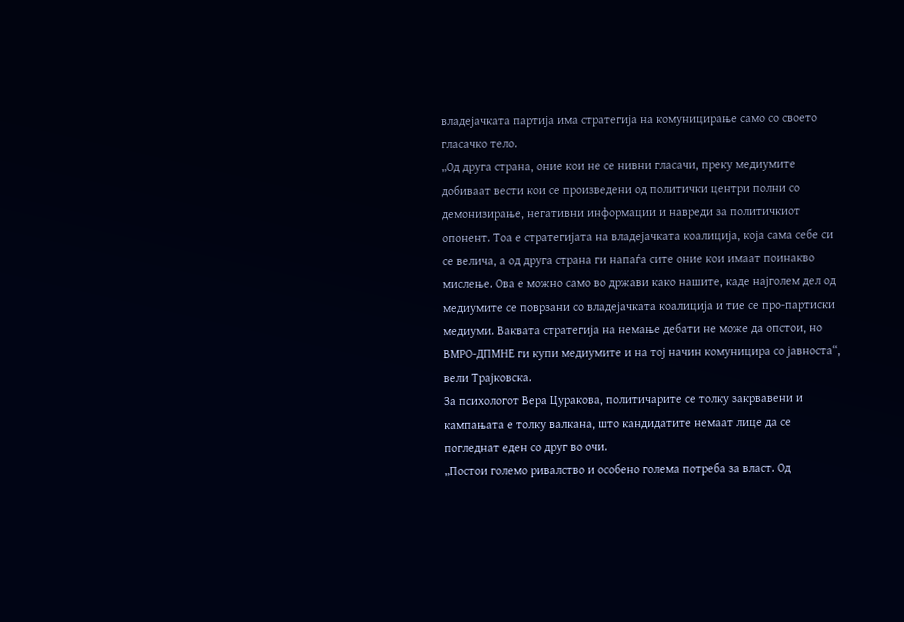владејачката партија има стратегија на комуницирање само со своето гласачко тело.
„Од друга страна, оние кои не се нивни гласачи, преку медиумите добиваат вести кои се произведени од политички центри полни со демонизирање, негативни информации и навреди за политичкиот опонент. Тоа е стратегијата на владејачката коалиција, која сама себе си се велича, а од друга страна ги напаѓа сите оние кои имаат поинакво мислење. Ова е можно само во држави како нашите, каде најголем дел од медиумите се поврзани со владејачката коалиција и тие се про-партиски медиуми. Ваквата стратегија на немање дебати не може да опстои, но ВМРО-ДПМНЕ ги купи медиумите и на тој начин комуницира со јавноста“, вели Трајковска.
За психологот Вера Цуракова, политичарите се толку закрвавени и кампањата е толку валкана, што кандидатите немаат лице да се погледнат еден со друг во очи.
„Постои големо ривалство и особено голема потреба за власт. Од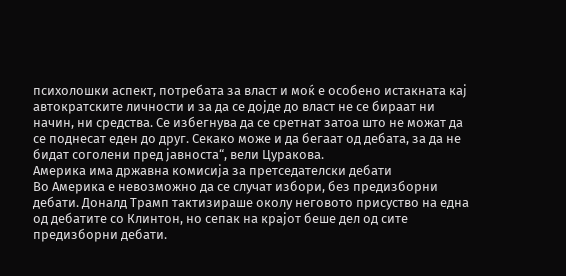психолошки аспект, потребата за власт и моќ е особено истакната кај автократските личности и за да се дојде до власт не се бираат ни начин, ни средства. Се избегнува да се сретнат затоа што не можат да се поднесат еден до друг. Секако може и да бегаат од дебата, за да не бидат соголени пред јавноста“, вели Цуракова.
Америка има државна комисија за претседателски дебати
Во Америка е невозможно да се случат избори, без предизборни дебати. Доналд Трамп тактизираше околу неговото присуство на една од дебатите со Клинтон, но сепак на крајот беше дел од сите предизборни дебати.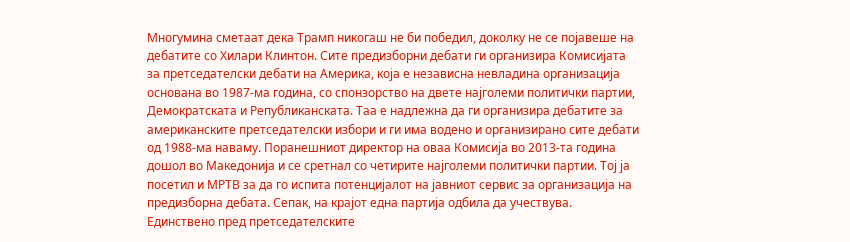Многумина сметаат дека Трамп никогаш не би победил, доколку не се појавеше на дебатите со Хилари Клинтон. Сите предизборни дебати ги организира Комисијата за претседателски дебати на Америка, која е независна невладина организација основана во 1987-ма година, со спонзорство на двете најголеми политички партии, Демократската и Републиканската. Таа е надлежна да ги организира дебатите за американските претседателски избори и ги има водено и организирано сите дебати од 1988-ма наваму. Поранешниот директор на оваа Комисија во 2013-та година дошол во Македонија и се сретнал со четирите најголеми политички партии. Тој ја посетил и МРТВ за да го испита потенцијалот на јавниот сервис за организација на предизборна дебата. Сепак, на крајот една партија одбила да учествува. Единствено пред претседателските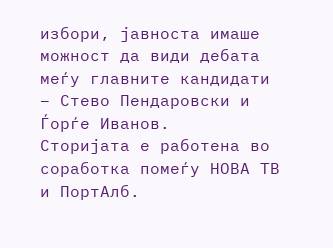избори, јавноста имаше можност да види дебата меѓу главните кандидати – Стево Пендаровски и Ѓорѓе Иванов.
Сторијата е работена во соработка помеѓу НОВА ТВ и ПортАлб.